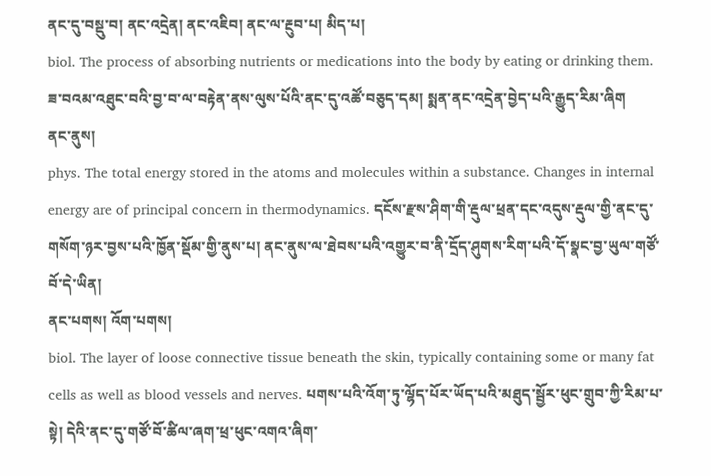ནང་དུ་བསྡུ་བ། ནང་འདྲེན། ནང་འཇིབ། ནང་ལ་རྔུབ་པ། མིད་པ།
biol. The process of absorbing nutrients or medications into the body by eating or drinking them. ཟ་བའམ་འཐུང་བའི་བྱ་བ་ལ་བརྟེན་ནས་ལུས་པོའི་ནང་དུ་འཚོ་བཅུད་དམ། སྨན་ནང་འདྲེན་བྱེད་པའི་རྒྱུད་རིམ་ཞིག
ནང་ནུས།
phys. The total energy stored in the atoms and molecules within a substance. Changes in internal energy are of principal concern in thermodynamics. དངོས་རྫས་ཤིག་གི་རྡུལ་ཕྲན་དང་འདུས་རྡུལ་གྱི་ནང་དུ་གསོག་ཉར་བྱས་པའི་ཁྱོན་སྡོམ་གྱི་ནུས་པ། ནང་ནུས་ལ་ཐེབས་པའི་འགྱུར་བ་ནི་དྲོད་ཤུགས་རིག་པའི་དོ་སྣང་བྱ་ཡུལ་གཙོ་བོ་དེ་ཡིན།
ནང་པགས། འོག་པགས།
biol. The layer of loose connective tissue beneath the skin, typically containing some or many fat cells as well as blood vessels and nerves. པགས་པའི་འོག་ཏུ་ལྷོད་པོར་ཡོད་པའི་མཐུད་སྦྱོར་ཕུང་གྲུབ་ཀྱི་རིམ་པ་སྟེ། དེའི་ནང་དུ་གཙོ་བོ་ཚིལ་ཞག་ཕྲ་ཕུང་འགའ་ཞིག་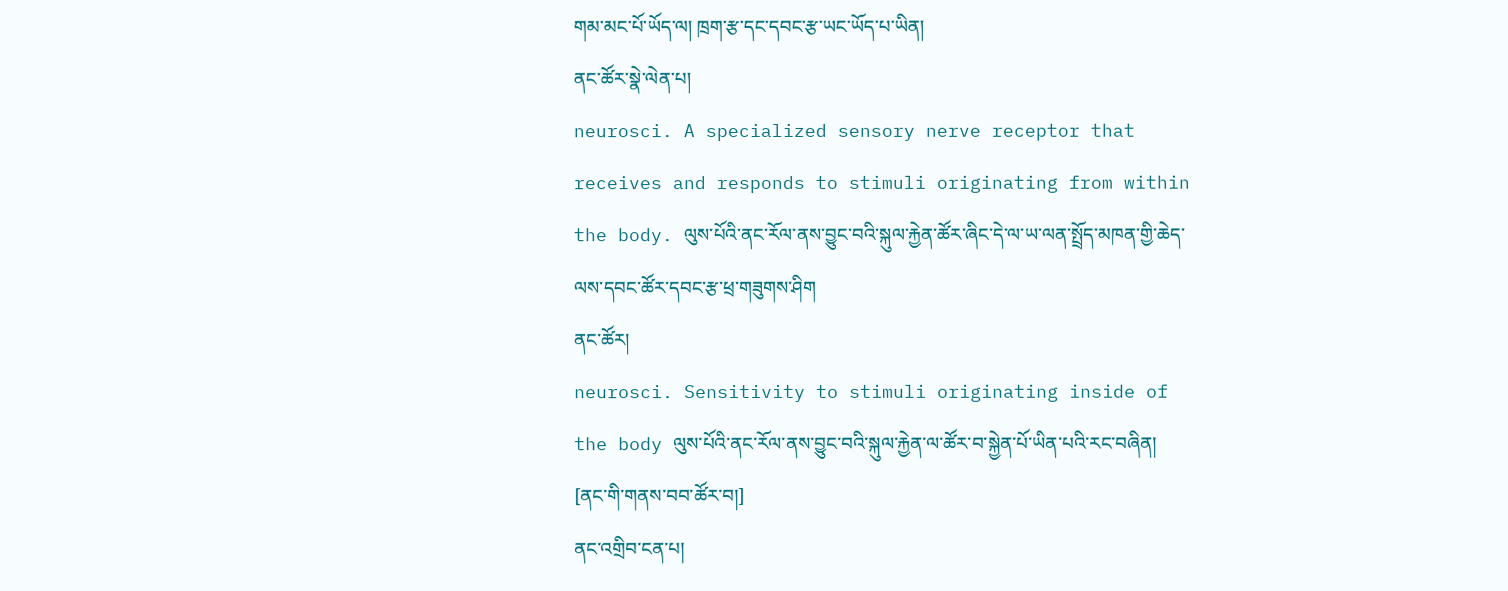གམ་མང་པོ་ཡོད་ལ། ཁྲག་རྩ་དང་དབང་རྩ་ཡང་ཡོད་པ་ཡིན།
ནང་ཚོར་སྣེ་ལེན་པ།
neurosci. A specialized sensory nerve receptor that receives and responds to stimuli originating from within the body. ལུས་པོའི་ནང་རོལ་ནས་བྱུང་བའི་སྐུལ་རྐྱེན་ཚོར་ཞིང་དེ་ལ་ཡ་ལན་སྤྲོད་མཁན་གྱི་ཆེད་ལས་དབང་ཚོར་དབང་རྩ་ཕྲ་གཟུགས་ཤིག
ནང་ཚོར།
neurosci. Sensitivity to stimuli originating inside of the body ལུས་པོའི་ནང་རོལ་ནས་བྱུང་བའི་སྐུལ་རྐྱེན་ལ་ཚོར་བ་སྐྱེན་པོ་ཡིན་པའི་རང་བཞིན། [ནང་གི་གནས་བབ་ཚོར་བ།]
ནང་འགྲིབ་ངན་པ།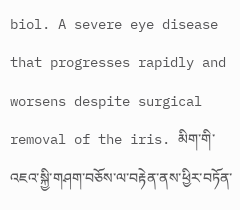biol. A severe eye disease that progresses rapidly and worsens despite surgical removal of the iris. མིག་གི་འཇའ་སྐྱི་གཤག་བཅོས་ལ་བརྟེན་ནས་ཕྱིར་བཏོན་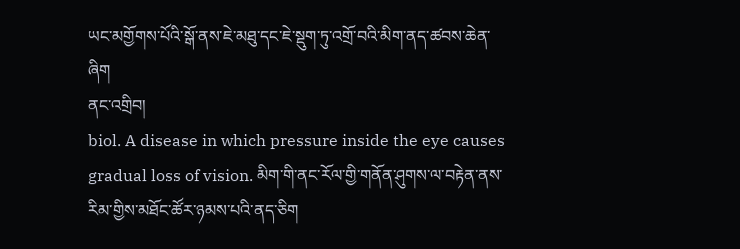ཡང་མགྱོགས་པོའི་སྒོ་ནས་ཇེ་མཐུ་དང་ཇེ་སྡུག་ཏུ་འགྲོ་བའི་མིག་ནད་ཚབས་ཆེན་ཞིག
ནང་འགྲིབ།
biol. A disease in which pressure inside the eye causes gradual loss of vision. མིག་གི་ནང་རོལ་གྱི་གནོན་ཤུགས་ལ་བརྟེན་ནས་རིམ་གྱིས་མཐོང་ཚོར་ཉམས་པའི་ནད་ཅིག